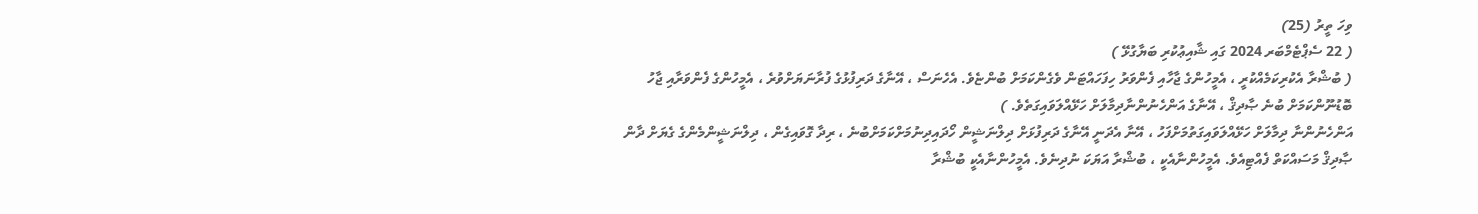ވިހަ ތީރު (25)
( 22 ސެޕްޓެމްބަރ 2024 ގައި ޝާއިޢުކުރި ބަޔާގުޅޭ )
( ބުޝްރާ އެކުރިކަމެއްކުރީ ، އެމީހުންގެ ޖާހާއި ފެންވަރު ހިފަހައްޓަން ވެގެންކަމަށް ބުންޏެވެ. އެހެނަސް ، އޭނާގެ ދަރިފުޅުގެ ފުރާނަޔަށްވުރެ ، އެމީހުންގެ ފެންވަރާއި ޖާހު ބޮޑުނޫންކަމަށް ބުނެ ޞާދިޤް ، އޭނާގެ އަންހެނުންނާދިމާލަށް ހަޅޭއްލަވައިގަތެވެ. )
އަންހެނުންނާ ދިމާލަށް ހަޅޭއްލަވައިގަތުމަށްފަހު ، އޭނާ އެދަނީ އޭނާގެ ދަރިފުޅަށް ދިލްނަޝީން ހޯދައިދިނުމަށްކަމަށްބުނެ ، ރިދާ ގޮވައިގެން ، ދިލްނަޝީންމެންގެ ގެޔަށް ދާން ޞާދިޤް މަސައްކަތް ފެއްޓިއެވެ. އެމީހުންނާއެކީ ، ބުޝްރާ އަޔަކަ ނުދިނެވެ. އެމީހުންނާއެކީ ބުޝްރާ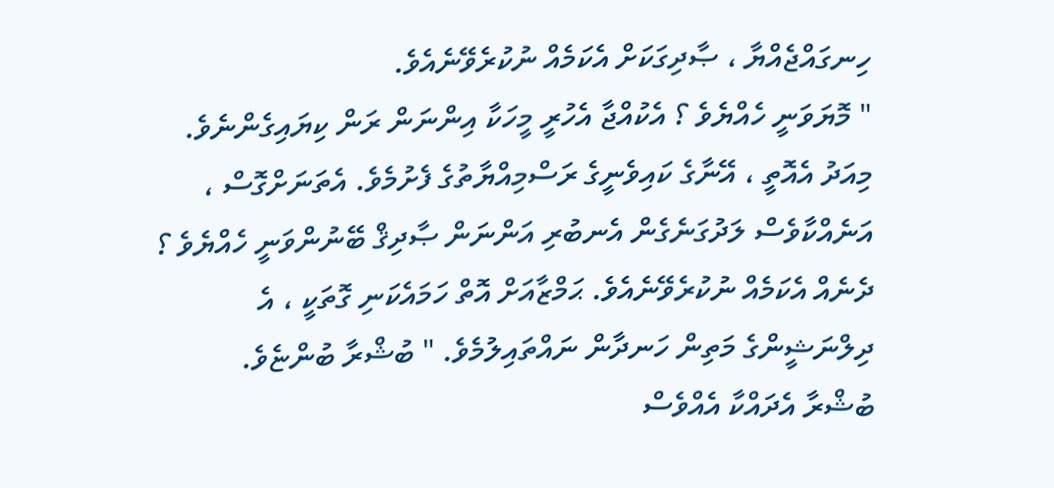ހިނގައްޖެއްޔާ ، ޞާދިގަކަށް އެކަމެއް ނުކުރެވޭނެއެވެ.
" މޮޔަވަނީ ހެއްޔެވެ ؟ އެކުއްޖާ އެހުރީ މީހަކާ އިންނަން ރަން ކިޔައިގެންނެވެ. މިއަދު އެއޮތީ ، އޭނާގެ ކައިވެނީގެ ރަސްމިއްޔާތުގެ ފެށުމެވެ. އެތަނަށްގޮސް ، އަނެއްކާވެސް ލަދުގަނެގެން އެނބުރި އަންނަން ޞާދިޤް ބޭނުންވަނީ ހެއްޔެވެ ؟ ދެނެއް އެކަމެއް ނުކުރެވޭނެއެވެ. ޙަމްޒާއަށް އޮތް ހަމައެކަނި ގޮތަކީ ، އެ ދިލްނަޝީންގެ މަތިން ހަނދާން ނައްތައިލުމެވެ. " ބުޝްރާ ބުންޏެވެ.
ބުޝްރާ އެދައްކާ އެއްވެސް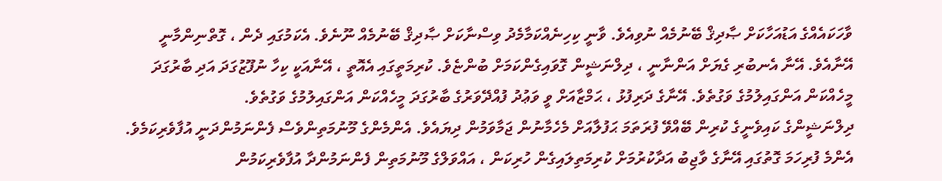ވާހަކައެއްގެ އަޑުއަހާކަށް ޞާދިޤް ބޭނުމެއް ނުވިއެވެ. ވާނީ ކިހިނެއްކަމާމެދު ވިސްނާކަށް ޞާދިޤް ބޭނުމެއް ނޫނެވެ. އެކަމުގައި ދެން ، ގޮތްނިންމާނީ އޭނާއެވެ. އޭނާ އެނބުރި ގެޔަށް އަންނާނީ ، ދިލްނަޝީން ގޮވައިގެންކަމަށް ބުންޏެވެ. ކުރިމަތީގައި އެއޮތީ ، އޭނާއަކީ ކިހާ ނުފޫޒުގަދަ އަދި ބާރުގަދަ މީހެއްކަން އަންގައިލުމުގެ ވަގުތެވެ. އޭނާގެ ދަރިފުޅު ، ޙަމްޒާއަށް ވީ ވަޢުދު ފުއްދޭވަރުގެ ބާރުގަދަ މީހެއްކަން އަންގައިލުމުގެ ވަގުތެވެ.
ދިލްނަޝީންގެ ކައިވެނީގެ ކުރިން ބޭއްވޭ ފުރަތަމަ ޙަފުލާއަށް މެހެމާނުން ޖަމާވަމުން ދިޔައެވެ. އެންމެންގެ މޫނުމަތިންވެސް ފެންނަމުންދަނީ އުފާވެރިކަމެވެ. އެންމެ ފުރިހަމަ ގޮތުގައި އޭނާގެ ވާޖިބު އަދާކުރުމަށް ކުރިމަތިލައިގެން ހުރިކަން ، އައްވަލްގެ މޫނުމަތިން ފެންނަމުންދާ އުފާވެރިކަމުން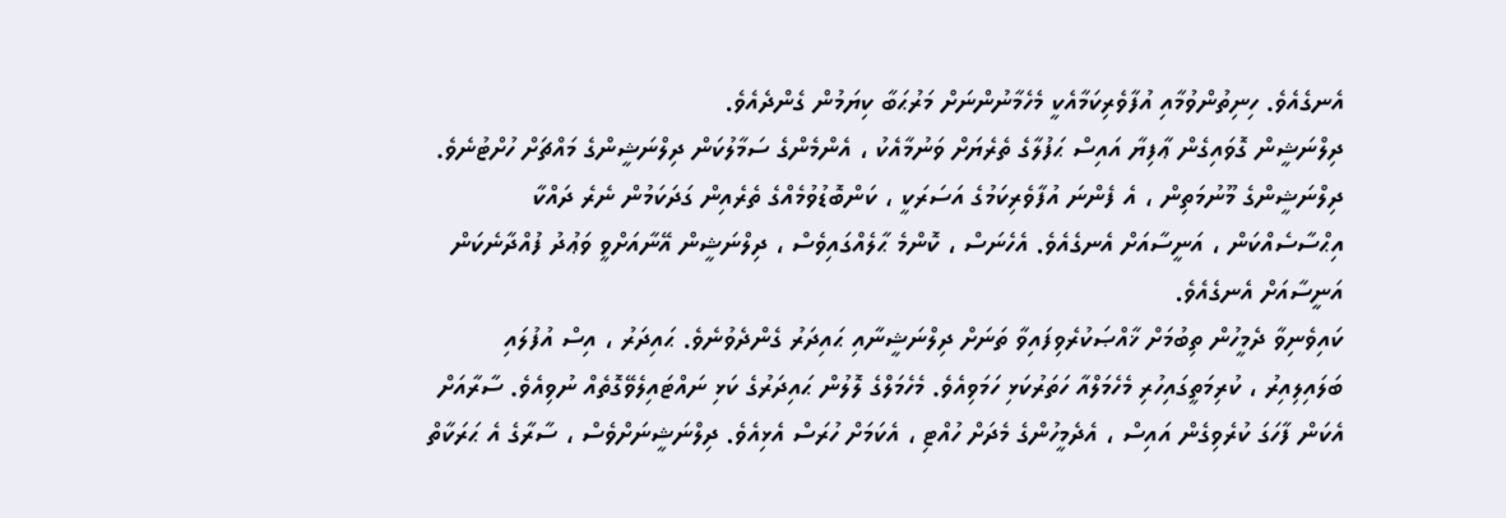އެނގެއެވެ. ހިނިތުންވުމާއި އުފާވެރިކަމާއެކީ މެހެމާނުންނަށް މަރުޙަބާ ކިޔަމުން ގެންދެއެވެ.
ދިލްނަޝީން ގޮވައިގެން ޢާފިޔާ އައިސް ޙަފުލާގެ ތެރެޔަށް ވަނުމާއެކު ، އެންމެންގެ ސަމާލުކަން ދިލްނަޝީންގެ މައްޗަށް ހުށްޓުނެވެ. ދިލްނަޝީންގެ މޫނުމަތިން ، އެ ފެންނަ އުފާވެރިކަމުގެ އަސަރަކީ ، ކަންބޮޑުވުމެއްގެ ތެރެއިން ގަދަކަމުން ނެރެ ދައްކާ އިޙްސާސެއްކަން ، އަނީސާއަށް އެނގެއެވެ. އެހެނަސް ، ކޮންމެ ޙާލެއްގައިވެސް ، ދިލްނަޝީން އޭނާއަށްވީ ވަޢުދު ފުއްދާނެކަން އަނީސާއަށް އެނގެއެވެ.
ކައިވެނިވާ ދެމީހުން ތިބުމަށް ޚާއްޞަކުރެވިފައިވާ ތަނަށް ދިލްނަޝީނާއި ޙައިދަރު ގެންދެވުނެވެ. ޙައިދަރު ، އިސް އުފުލައި ބަލައިލިއިރު ، ކުރިމަތީގައިހުރި މެހެމަލްއާ ހަތަރުކަޅި ހަމަވިއެވެ. މެހެމަލްގެ ލޮލުން ޙައިދަރުގެ ކަޅި ނައްޓައިލެވޭގޮތެއް ނުވިއެވެ. ސާރާއަށް އެކަން ފާހަގަ ކުރެވިގެން އައިސް ، އެދެމީހުންގެ މެދަށް ހުއްޓި ، އެކަމަށް ހުރަސް އެޅިއެވެ. ދިލްނަޝީނަށްވެސް ، ސާރާގެ އެ ޙަރަކާތް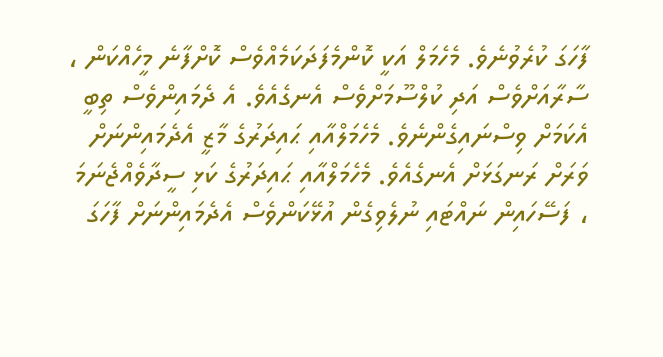ފާހަގަ ކުރެވުނެވެ. މެހެމަލް އަކީ ކޮންމެފަދަކަމެއްވެސް ކޮށްފާނެ މީހެއްކަން ، ސާރާއަށްވެސް އަދި ކުލްސޫމަށްވެސް އެނގެއެވެ. އެ ދެމައިންވެސް ތިބީ އެކަމަށް ވިސްނައިގެންނެވެ. މެހެމަލްއާއި ޙައިދަރުގެ މާޒީ އެދެމައިންނަށް ވަރަށް ރަނގަޅަށް އެނގެއެވެ. މެހެމަލްއާއި ޙައިދަރުގެ ކަޅި ސީދާވެއްޖެނަމަ ، ފަސޭހައިން ނައްޓައި ނުލެވިގެން އުޅޭކަންވެސް އެދެމައިންނަށް ފާހަގަ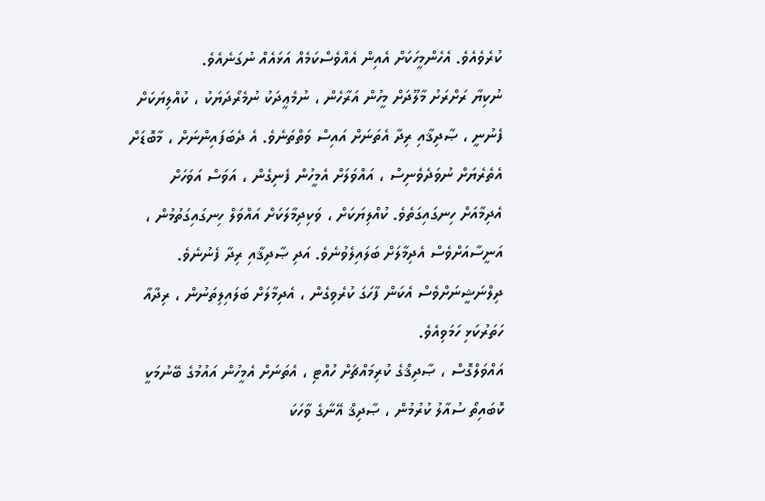ކުރެވެއެވެ. އެހެންމީހަކަށް އެއިން އެއްވެސްކަމެއް އަޅައެއް ނުގަނެއެވެ.
ނުކިޔާ ރަށްރަށު މާލޫދަށް މީހުން އަރާހެން ، ނުމެޢީދަކު ނުމެރޯދަޔަކު ، ކުއްލިޔަކަށް ފެނުނީ ، ޞާދިޤާއި ރިދާ އެތަނަށް އައިސް ވަތްތަނެވެ. އެ ދެބަފައިންނަށް ، މާބޮޑަށް އެތެރެޔަށް ނުވަދެވެނިސް ، އައްވަލަށް އެމީހުން ފެނިގެން ، އަވަސް އަވަހަށް އެދިމާއަށް ހިނގައިގަތެވެ. ކުއްލިޔަކަށް ، ވަކިދިމާލަކަށް އައްވަލް ހިނގައިގަތުމުން ، އަނީސާއަށްވެސް އެދިމާލަށް ބަލައިލެވުނެވެ. އަދި ޞާދިޤާއި ރިދާ ފެނުނެވެ. ދިލްނަޝީނަށްވެސް އެކަން ފާހަގަ ކުރެވިގެން ، އެދިމާލަށް ބަލައިލިތަނުން ، ރިދާއާ ހަތަރުކަޅި ހަމަވިއެވެ.
އައްވަލްގޮސް ، ޞާދިޤްގެ ކުރިމައްޗަށް ހުއްޓި ، އެތަނަށް އެމީހުން އައުމުގެ ބޭނުމަކީ ކޮބައިތޯ ސުއާލު ކުރުމުން ، ޞާދިޤް އޭނާގެ ވާހަކަ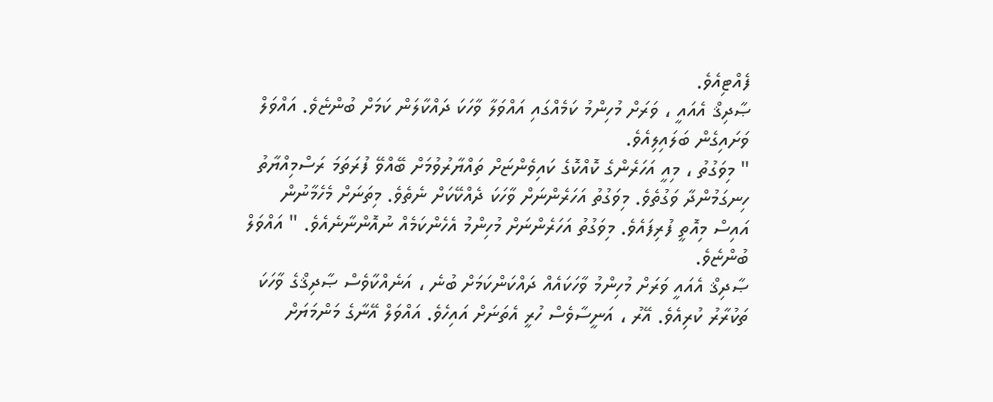ފެއްޓިއެވެ.
ޞާދިޤް އެއައީ ، ވަރަށް މުހިންމު ކަމެއްގައި އައްވަލާ ވާހަކަ ދައްކާލަން ކަމަށް ބުންޏެވެ. އައްވަލް ވަށައިގެން ބަލައިލިއެވެ.
" މިވަގުތު ، މިއީ އަހަރެންގެ ކޮއްކޮގެ ކައިވެންޏަށް ތައްޔާރުވުމަށް ބޭއްވޭ ފުރަތަމަ ރަސްމިއްޔާތު ހިނގަމުންދާ ވަގުތެވެ. މިވަގުތު އަހަރެންނަށް ވާހަކަ ދެއްކޭކަށް ނެތެވެ. މިތަނަށް މެހެމާނުން އައިސް މިއޮތީ ފުރިފައެވެ. މިވަގުތު އަހަރެންނަށް މުހިންމު އެހެންކަމެއް ނުއޮންނާނެއެވެ. " އައްވަލް ބުންޏެވެ.
ޞާދިޤް އެއައީ ވަރަށް މުހިންމު ވާހަކައެއް ދައްކަންކަމަށް ބުނެ ، އަނެއްކާވެސް ޞާދިޤްގެ ވާހަކަ ތަކުރާރު ކުރިއެވެ. އޭރު ، އަނީސާވެސް ހުރީ އެތަނަށް އައިހެވެ. އައްވަލް އޭނާގެ މަންމަޔަށް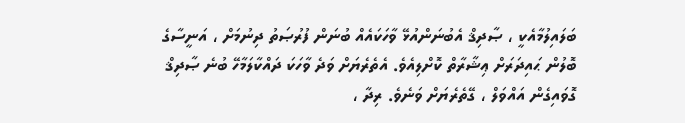ބަލައިލުމާއެކީ ، ޞާދިޤް އެބުނަންއުޅޭ ވާހަކައެއް ބުނަން ފުރުޞަތު ދިނުމަށް ، އަނީސާގެ ބޮލުން ޙައިދަރަށް ޢިޝާރާތް ކޮށްލިއެވެ. އެތެރެޔަށް ވަދެ ވާހަކަ ދައްކާލަމާހޭ ބުނެ ޞާދިޤް ގޮވައިގެން އައްވަލް ، ގޭތެރެޔަށް ވަނެވެ. ރިދާ ،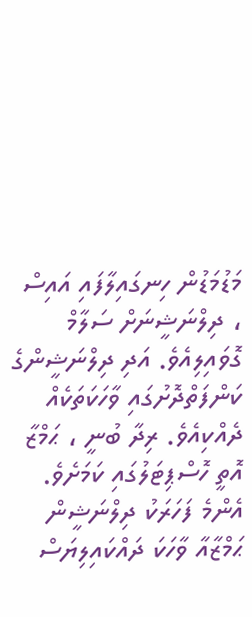މަޑުމަޑުން ހިނގައިލާފައި އައިސް ، ދިލްނަޝީނަށް ސަލާމް ގޮވައިލިއެވެ. އަދި ދިލްނަޝީންގެ ކަންފަތްދޮށުގައި ވާހަކަތަކެއް ދެއްކިއެވެ. ރިދާ ބުނީ ، ޙަމްޒާ އޮތީ ހޮސްޕިޓަލުގައި ކަމަށެވެ. އެންމެ ފަހަރަކު ދިލްނަޝީން ޙަމްޒާއާ ވާހަކަ ދައްކައިލިޔަސް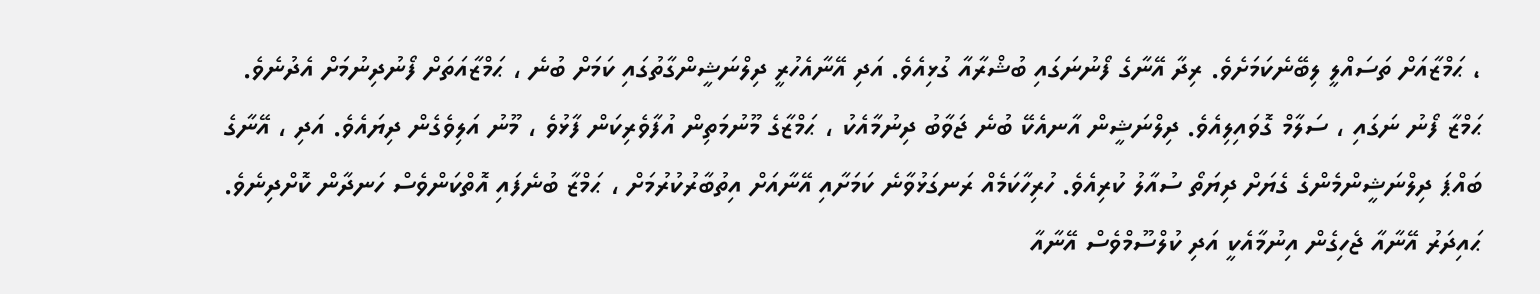، ޙަމްޒާއަށް ތަސައްލީ ލިބޭނެކަމަށެވެ. ރިދާ އޭނާގެ ފޯނުނަގައި ބުޝްރާއާ ގުޅިއެވެ. އަދި އޭނާއެހުރީ ދިލްނަޝީންގާތުގައި ކަމަށް ބުނެ ، ޙަމްޒާއަތަށް ފޯނުދިނުމަށް އެދުނެވެ. ޙަމްޒާ ފޯނު ނަގައި ، ސަލާމް ގޮވައިލިއެވެ. ދިލްނަޝީން އާނއެކޭ ބުނެ ޖަވާބު ދިނުމާއެކު ، ޙަމްޒާގެ މޫނުމަތިން އުފާވެރިކަން ފާޅުވެ ، މޫނު އަލިވެގެން ދިޔައެވެ. އަދި ، އޭނާގެ ބައްޕަ ދިލްނަޝީންމެންގެ ގެޔަށް ދިޔަތޯ ސުއާލު ކުރިއެވެ. ހުރިހާކަމެއް ރަނގަޅުވާނެ ކަމަށާއި އޭނާއަށް އިތުބާރުކުރުމަށް ، ޙަމްޒާ ބުނެފައި އޮތްކަންވެސް ހަނދާން ކޮށްދިނެވެ.
ޙައިދަރު އޭނާއާ ޖެހިގެން އިނުމާއެކީ އަދި ކުލްސޫމްވެސް އޭނާއާ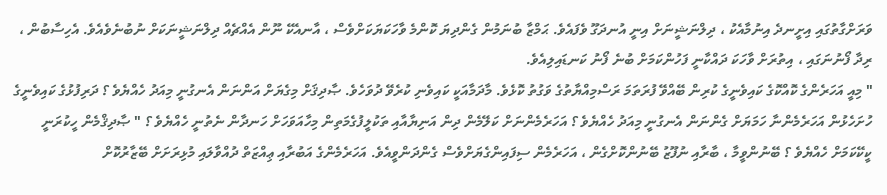ވަރަށްގާތުގައި އިށީނދެ އިނުމާއެކު ، ދިލްނަޝީނަށް އިނީ އުނދަގޫ ވެފައެވެ. ޙަމްޒާ ބުނަމުން ގެންދިޔަ ކޮންމެ ވާހަކަޔަކަށްވެސް ، އާނއެކޭ ނޫން އެއްޗެއް ދިލްނަޝީނަކަށް ނުބުނެވެއެވެ. އެހިސާބުން ، ރިދާ ފޯނުނަގައި ، އިތުރަށް ވާހަކަ ދައްކާނީ ފަހުންކަމަށް ބުނެ ފޯނު ކަނޑައިލިއެވެ.
" މިއީ އަހަރެންގެ ކޮއްކޮގެ ކައިވެނީގެ ކުރިން ބޭއްވޭ ފުރަތަމަ ރަސްމިއްޔާތުގެ ވަގުތު ކޮޅެވެ. މާދަމާއަކީ ކައިވެނި ކުރެވޭ ދުވަހެވެ. ޞާދިޤަށް މިގެޔަށް އަންނަން އެނގުނީ މިއަދު ހެއްޔެވެ ؟ ދަރިފުޅުގެ ކައިވެނީގެ ހުށަހެޅުން އަހަރެމެންނާ ހަމަޔަށް ގެންނަން އެނގުނީ މިއަދު ހެއްޔެވެ ؟ އަހަރެމެންނަށް ކަލޭމެން ދިން އަނިޔާއާއި ތަކުލީފުގެމަތިން މިހާއަވަހަށް ހަނދާން ނެތުނީ ހެއްޔެވެ ؟ " ޞާދިޤްމެން ހީކުރަނީ ކީކޭކަމަށް ހެއްޔެވެ ؟ ބޭނުންވީމާ ، ބާރާއި ނުފޫޒު ބޭނުންކޮށްގެން ، އަހަރެމެން ސިފައިންގެޔަށްވެސް ގެންދަންވީއެވެ. އަހަރެމެންގެ އަބުރާއި ޢިއްޒަތް ދުއްވާލައި މުޅިރަށަށް ބޭޒާރުކޮށް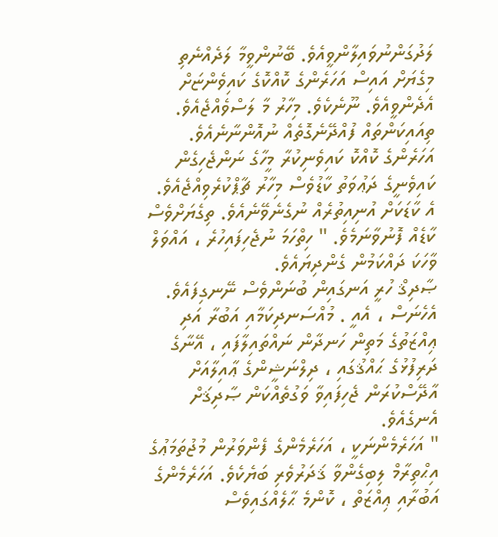ލަދުގަންނުވައިލާންވީއެވެ. ބޭނުންވީމާ ލަދެއްނެތި މިގެޔަށް އައިސް އަހަރެންގެ ކޮއްކޮގެ ކައިވެންޏަށް އެދެންވީއެވެ. ނޫނެކެވެ. މިހާރު މާ ލަސްވެއްޖެއެވެ. ތިއައިކަންތައް ފުއްދޭނެގޮތެއް ނުއޮންނާނެއެވެ. އަހަރެންގެ ކޮއްކޮ ކައިވެނިކުރާ މީހާގެ ނަންޖެހިގެން ކައިވެނީގެ ދަޢުވަތު ކާޑުވެސް މިހާރު ޗާޕްކުރެވިއްޖެއެވެ. އެ ކާޑަކަށް އުނިއިތުރެއް ނުގެނެވޭނެއެވެ. ތިގެޔަށްވެސް ކާޑެއް ފޮނުވާނަމެވެ. " ހިތްހަމަ ނުޖެހިފައިހުރެ ، އައްވަލް ވާހަކަ ދައްކަމުން ގެންދިޔައެވެ.
ޞާދިޤް ހުރީ އަނގައިން ބުނަންވެސް ނޭނގިފައެވެ. އެހެނަސް ، އެއީ . މުއްސަނދިކަމާއި އަބުރާ އަދި ޢިއްޒަތުގެ މަތިން ހަނދާން ނައްތައިލާފައި ، އޭނާގެ ދަރިފުޅުގެ ޙައްޤުގައި ، ދިލްނަޝީންގެ ޢާއިލާއަށް އާދޭސްކުރަން ޖެހިފައިވާ ވަގުތެއްކަން ޞާދިޤަށް އެނގެއެވެ.
" އަހަރެމެންނަކީ ، އަހަރެމެންގެ ފެންވަރުން މުޖުތަމަޢުގެ އިޙްތިރާމް ލިބިގެންވާ ޤަދަރުވެރި ބަޔެކެވެ. އަހަރެމެންގެ އަބުރާއި ޢިއްޒަތް ، ކޮންމެ ޙާލެއްގައިވެސް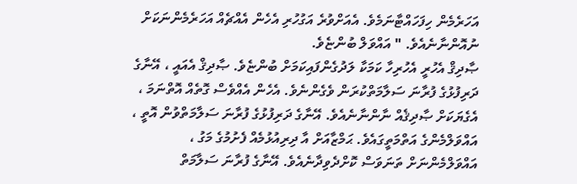އަހަރެމެން ހިފަހައްޓާނަމެވެ. އެއަށްވުރެ އަގުހުރި އެހެން އެއްޗެއް އަހަރެމެންނަކަށް ނުއޮންނާނެއެވެ. " އައްވަލް ބުންޏެވެ.
ޞާދިޤް އެހުރީ އެހުރިހާ ކަމަކާ ލަދުގެންފައިކަމަށް ބުންޏެވެ. ޞާދިޤް އެއައީ ، އޭނާގެ ދަރިފުޅުގެ ފުރާނަ ސަލާމަތްކުރަން ވެގެންނެވެ. އެހެން އެއްވެސް ގޮތެއް އޮތްނަމަ ، އެގެޔަކަށް ޞާދިޤެއް ނާންނާނެއެވެ. އޭނާގެ ދަރިފުޅުގެ ފުރާނަ ސަލާމަތްވުން އޮތީ ، އައްވަލްމެންގެ އަތްމަތީގައެވެ. ޙަމްޒާއަށް އާ ދިރިއުޅުމެއް ފެށުމުގެ މަގު ، އައްވަލްމެންނަށް ތަނަވަސް ކޮށްދެވިދާނެއެވެ. އޭނާގެ ފުރާނަ ސަލާމަތް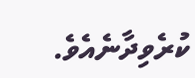ކުރެވިދާނެއެވެ.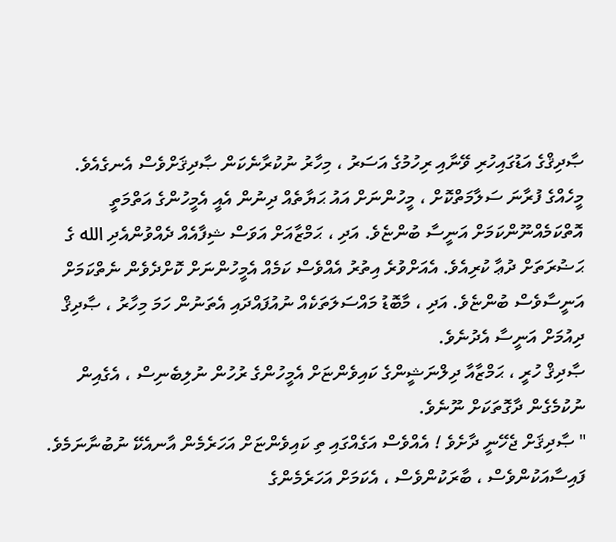ޞާދިޤްގެ އަޑުގައިހުރި ވޭނާއި ރިހުމުގެ އަސަރު ، މިހާރު ނުކުރާނެކަން ޞާދިޤަށްވެސް އެނގެއެވެ.
މީހެއްގެ ފުރާނަ ސަލާމަތްކޮށް ، މީހުންނަށް އައު ޙަޔާތެއް ދިނުން އެއީ އެމީހުންގެ އަތްމަތީ އޮތްކަމެއްނޫންކަމަށް އަނީސާ ބުންޏެވެ. އަދި ، ޙަމްޒާއަށް އަވަސް ޝިފާއެއް ދެއްވުންއެދި الله ގެ ޙަޟުރަތަށް ދުޢާ ކުރިއެވެ. އެއަށްވުރެ އިތުރު އެއްވެސް ކަމެއް އެމީހުންނަށް ކޮށްދެވެން ނެތްކަމަށް އަނީސާވެސް ބުންޏެވެ. އަދި ، މާބޮޑު މައްސަލަތަކެއް ނުއުފައްދައި އެތަނުން ހަމަ މިހާރު ، ޞާދިޤް ދިއުމަށް އަނީސާ އެދުނެވެ.
ޞާދިޤް ހުރީ ، ޙަމްޒާއާ ދިލްނަޝީންގެ ކައިވެންޏަށް އެމީހުންގެ ރުހުން ނުލިބެނިސް ، އެގެއިން ނުކުމެގެން ދާގޮތަކަށް ނޫނެވެ.
" ޞާދިޤަށް ޖެހޭނީ ދާށެވެ ! އެއްވެސް އަގެއްގައި ތި ކައިވެންޏަށް އަހަރެމެން އާނއެކޭ ނުބުނާނަމެވެ. ފައިސާއަކުންވެސް ، ބާރަކުންވެސް ، އެކަމަށް އަހަރެމެންގެ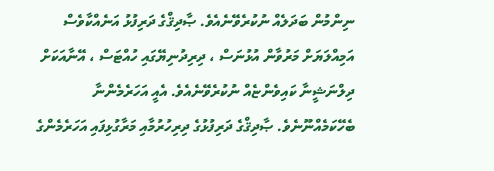ނިންމުން ބަދަލެއް ނުކުރެވޭނެއެވެ. ޞާދިޤްގެ ދަރިފުޅު އަނެއްކާވެސް އަމިއްލަޔަށް މަރުވާން އުޅުނަސް ، ދިރިދުނިޔޭގައި ހުއްޓަސް ، އޭނާއަކަށް ދިލްނަޝީނާ ކައިވެންޏެއް ނުކުރެވޭނެއެވެ. އެއީ އަހަރެމެންނާ ބެހޭކަމެއްނޫނެވެ. ޞާދިޤްގެ ދަރިފުޅުގެ ދިރިހުރުމާއި މަރާގުޅިފައި އަހަރެމެންގެ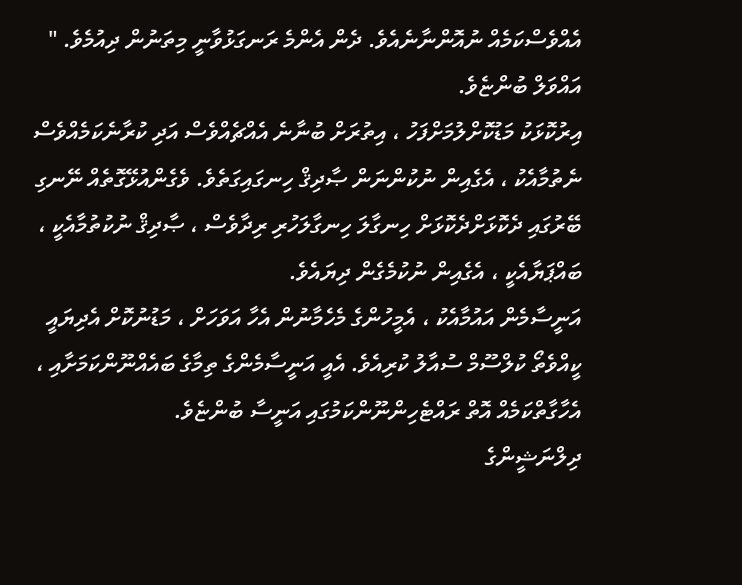އެއްވެސްކަމެއް ނުއޮންނާނެއެވެ. ދެން އެންމެ ރަނގަޅުވާނީ މިތަނުން ދިއުމެވެ. " އައްވަލް ބުންޏެވެ.
އިރުކޮޅަކު މަޑުކޮށްލުމަށްފަހު ، އިތުރަށް ބުނާނެ އެއްޗެއްވެސް އަދި ކުރާނެކަމެއްވެސް ނެތުމާއެކު ، އެގެއިން ނުކުންނަން ޞާދިޤް ހިނގައިގަތެވެ. ވެގެންއުޅޭގޮތެއް ނޭނގި ބޭރުގައި ދެކޮޅަށްދެކޮޅަށް ހިނގާލަ ހިނގާލަހުރި ރިދާވެސް ، ޞާދިޤް ނުކުތުމާއެކީ ، ބައްޕަޔާއެކީ ، އެގެއިން ނުކުމެގެން ދިޔައެވެ.
އަނީސާމެން އައުމާއެކު ، އެމީހުންގެ މެހެމާނުން އެހާ އަވަހަށް ، މަޑުނުކޮށް އެދިޔައީ ކީއްވެތޯ ކުލްސޫމް ސުއާލު ކުރިއެވެ. އެއީ އަނީސާމެންގެ ތިމާގެ ބައެއްނޫންކަމަށާއި ، އެހާގާތްކަމެއް އޮތް ރައްޓެހިންނޫންކަމުގައި އަނީސާ ބުންޏެވެ.
ދިލްނަޝީންގެ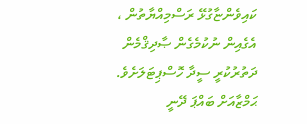ކައިވެންޏާގުޅޭ ރަސްމިއްޔާތުން ، އެގެއިން ނުކުމެގެން ޞާދިޤްމެން ދަތުރުކުރީ ސީދާ ހޮސްޕިޓަލަށެވެ. ޙަމްޒާއަށް ބައްޕަ ދޭނީ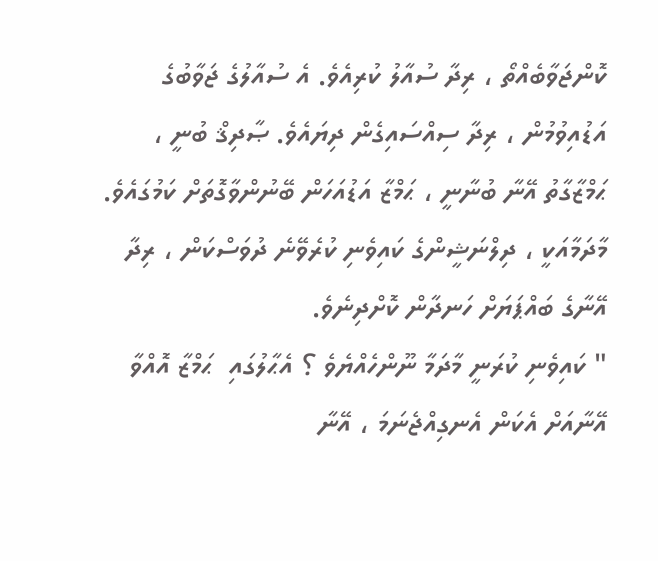ކޮންޖަވާބެއްތޯ ، ރިދާ ސުއާލު ކުރިއެވެ. އެ ސުއާލުގެ ޖަވާބުގެ އަޑުއިވުމުން ، ރިދާ ސިއްސައިގެން ދިޔައެވެ. ޞާދިޤް ބުނީ ، ޙަމްޒާގާތު އޭނާ ބުނާނީ ، ޙަމްޒާ އަޑުއަހަން ބޭނުންވާގޮތަށް ކަމުގައެވެ. މާދަމާއަކީ ، ދިލްނަޝީންގެ ކައިވެނި ކުރެވޭނެ ދުވަސްކަން ، ރިދާ އޭނާގެ ބައްޕަޔަށް ހަނދާން ކޮށްދިނެވެ.
" ކައިވެނި ކުރަނީ މާދަމާ ނޫންހެއްޔެވެ ؟ އެޙާލުގައި  ޙަމްޒާ އޮއްވާ އޭނާއަށް އެކަން އެނގިއްޖެނަމަ ، އޭނާ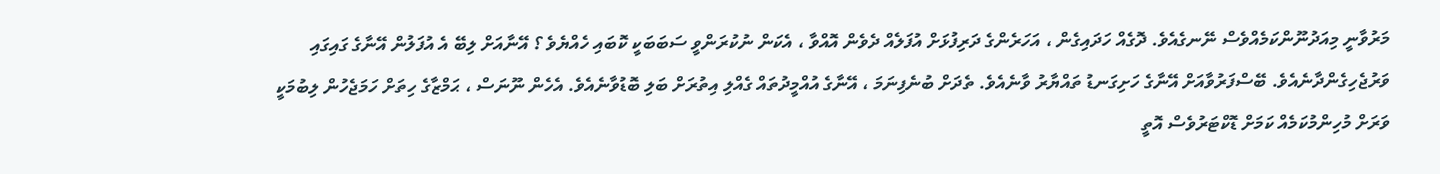މަރުވާނީ މިއަދުނޫންކަމެއްވެސް ނޭނގެއެވެ. ދޮގެއް ހަދައިގެން ، އަހަރެންގެ ދަރިފުޅަށް އުފަލެއް ދެވެން އޮއްވާ ، އެކަން ނުކުރަންވީ ސަބަބަކީ ކޮބައި ހެއްޔެވެ ؟ އޭނާއަށް ލިބޭ އެ އުފަލުން އޭނާގެ ގައިގައި ވަރުޖެހިގެންދާނެއެވެ. ބޭސްފަރުވާއަށް އޭނާގެ ހަށިގަނޑު ތައްޔާރު ވާނެއެވެ. ތެދަށް ބުނެފިނަމަ ، އޭނާގެ އުއްމީދުތައް ގެއްލި އިތުރަށް ބަލި ބޮޑުވާނެއެވެ. އެހެން ނޫނަސް ، ޙަމްޒާގެ ހިތަށް ހަމަޖެހުން ލިބުމަކީ ވަރަށް މުހިންމުކަމެއް ކަމަށް ޑޮކްޓަރުވެސް އޮތީ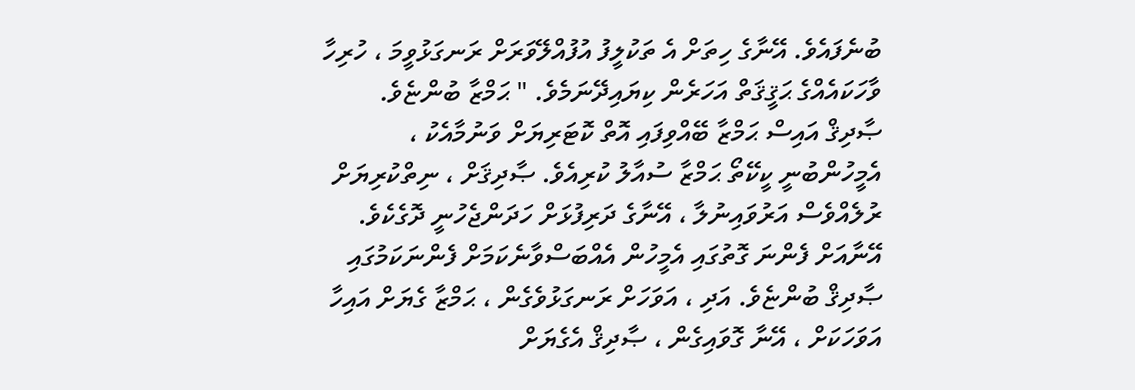ބުނެފައެވެ. އޭނާގެ ހިތަށް އެ ތަކުލީފު އުފުއްލޭވަރަށް ރަނގަޅުވީމަ ، ހުރިހާ ވާހަކައެއްގެ ޙަޤީޤަތް އަހަރެން ކިޔައިދޭނަމެވެ. " ޙަމްޒާ ބުންޏެވެ.
ޞާދިޤް އައިސް ޙަމްޒާ ބޭއްވިފައި އޮތް ކޮޓަރިޔަށް ވަނުމާއެކު ، އެމީހުންބުނީ ކީކޭތޯ ޙަމްޒާ ސުއާލު ކުރިއެވެ. ޞާދިޤަށް ، ނިތްކުރިޔަށް ރުލެއްވެސް އަރުވައިނުލާ ، އޭނާގެ ދަރިފުޅަށް ހަދަންޖެހުނީ ދޮގެކެވެ. އޭނާއަށް ފެންނަ ގޮތުގައި އެމީހުން އެއްބަސްވާނެކަމަށް ފެންނަކަމުގައި ޞާދިޤް ބުންޏެވެ. އަދި ، އަވަހަށް ރަނގަޅުވެގެން ، ޙަމްޒާ ގެޔަށް އައިހާ އަވަހަކަށް ، އޭނާ ގޮވައިގެން ، ޞާދިޤް އެގެޔަށް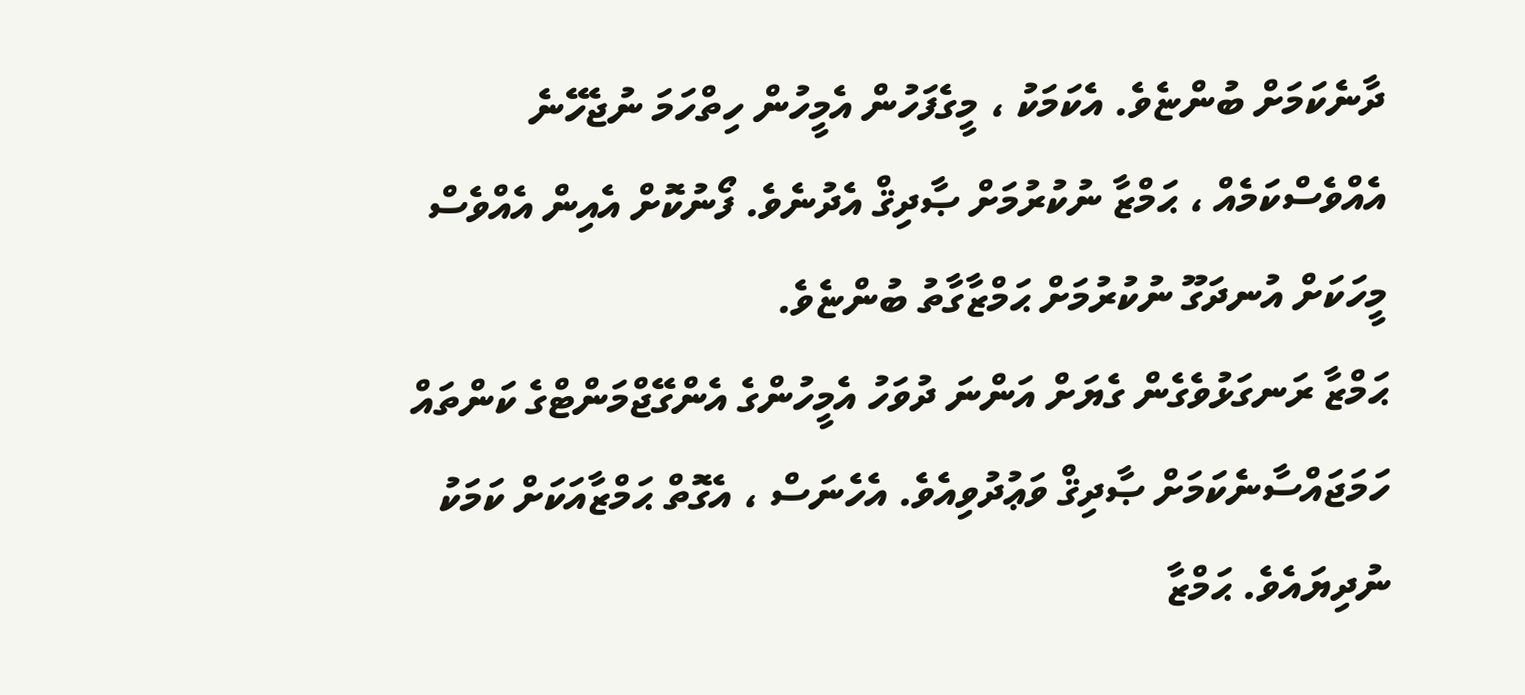ދާނެކަމަށް ބުންޏެވެ. އެކަމަކު ، މީގެފަހުން އެމީހުން ހިތްހަމަ ނުޖެހޭނެ އެއްވެސްކަމެއް ، ޙަމްޒާ ނުކުރުމަށް ޞާދިޤް އެދުނެވެ. ފޯނުކޮށް އެއިން އެއްވެސް މީހަކަށް އުނދަގޫ ނުކުރުމަށް ޙަމްޒާގާތު ބުންޏެވެ.
ޙަމްޒާ ރަނގަޅުވެގެން ގެޔަށް އަންނަ ދުވަހު އެމީހުންގެ އެންގޭޖްމަންޓްގެ ކަންތައް ހަމަޖައްސާނެކަމަށް ޞާދިޤް ވަޢުދުވިއެވެ. އެހެނަސް ، އެގޮތް ޙަމްޒާއަކަށް ކަމަކު ނުދިޔައެވެ. ޙަމްޒާ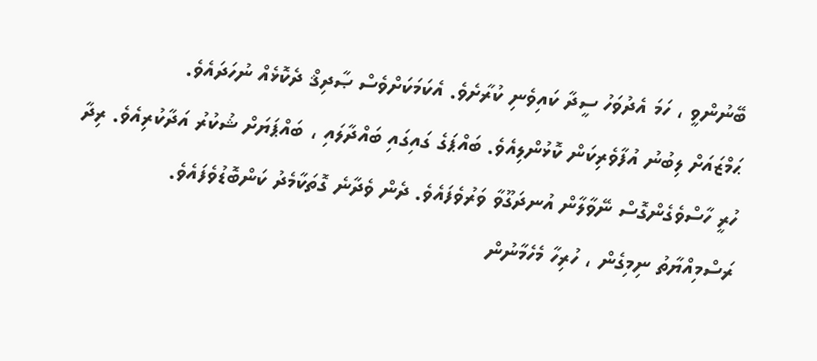ބޭނުންވީ ، ހަމަ އެދުވަހު ސީދާ ކައިވެނި ކުރާށެވެ. އެކަމަކަށްވެސް ޞާދިޤް ދެކޮޅެއް ނުހަދައެވެ.
ޙަމްޒައަށް ލިބުނު އުފާވެރިކަން ކޮޅުންލިއެވެ. ބައްޕަގެ ގައިގައި ބައްދާލައި ، ބައްޕަޔަށް ޝުކުރު އަދާކުރިއެވެ. ރިދާ ހުރީ ހާސްވެގެންގޮސް ނޭވާލާން އުނދަގޫވާ ވަރުވެފައެވެ. ދެން ވެދާނެ ގޮތަކާމެދު ކަންބޮޑުވެފައެވެ.
ރަސްމިއްޔާތު ނިމިގެން ، ހުރިހާ މެހެމާނުން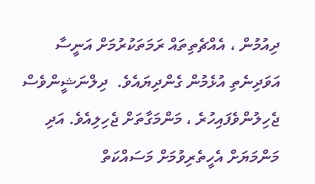ދިއުމުން ، އެއްޗެތިތައް ރަމަތަކުރުމަށް އަނީސާ އަވަދިނެތި އުޅެމުން ގެންދިޔައެވެ.  ދިލްނަޝީންވެސް ޖެހިލުންވެފައިހުރެ ، މަންމަގާތަށް ޖެހިލިއެވެ. އަދި މަންމަޔަށް އެހީތެރިވުމަށް މަސައްކަތް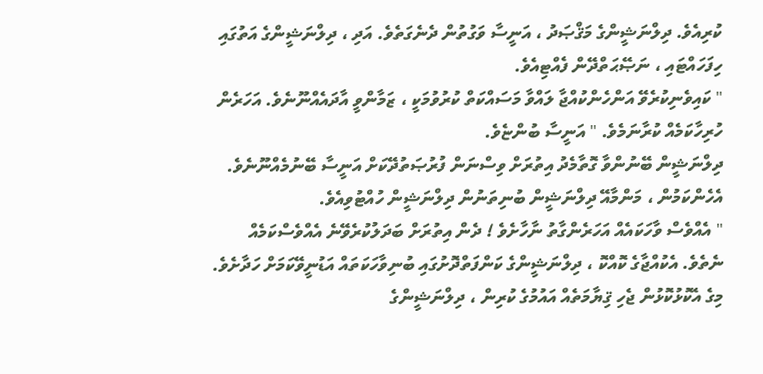ކުރިއެވެ. ދިލްނަޝީންގެ މަޤްޞަދު ، އަނީސާ ވަގުތުން ދެނެގަތެވެ. އަދި ، ދިލްނަޝީންގެ އަތުގައި ހިފަހައްޓައި ، ނަޞޭޙަތްދޭން ފެއްޓިއެވެ.
" ކައިވެނިކުރެވޭ އަންހެންކުއްޖާ ލައްވާ މަސައްކަތް ކުރުވުމަކީ ، ޒަމާންވީ އާދައެއްނޫނެވެ. އަހަރެން ހުރިހާކަމެއް ކުރާނަމެވެ. " އަނީސާ ބުންޏެވެ.
ދިލްނަޝީން ބޭނުންވާ ގޮތާމެދު އިތުރަށް ވިސްނަން ފުރުޞަތުދޭކަށް އަނީސާ ބޭނުމެއްނޫނެވެ. އެހެންކަމުން ، މަންމާއޭ ދިލްނަޝީން ބުނިތަނުން ދިލްނަޝީން ހުއްޓުވިއެވެ.
" އެއްވެސް ވާހަކައެއް އަހަރެންގާތު ނާހާށެވެ ! ދެން އިތުރަށް ބަދަލުކުރެވޭނެ އެއްވެސްކަމެއް ނެތެވެ. އެކުއްޖާގެ ކޮއްކޮ ، ދިލްނަޝީންގެ ކަންފަތްދޮށުގައި ބުނިވާހަކަތައް އަޑުނީވޭކަމަށް ހަދާށެވެ. މިގެ އެކޮޅުކޮޅުން ޖެހި ޤިޔާމަތެއް އައުމުގެ ކުރިން ، ދިލްނަޝީންގެ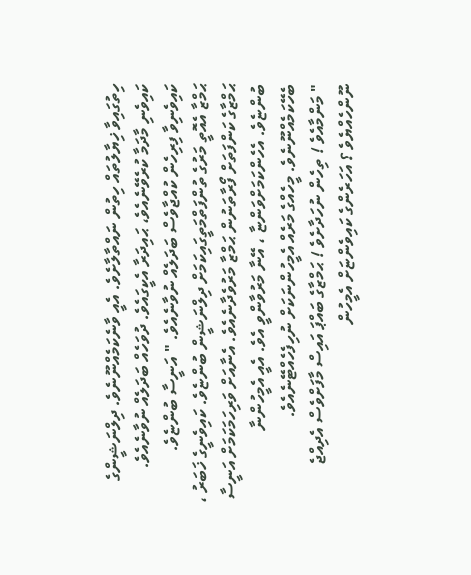ހިތުގައިވާ ޚިޔާލުތައް ހިތުން ނައްތާލާށެވެ. އެއީ ވާނެކަމެއްނޫނެވެ. ދިލްނަޝީންގެ ކައިވެނި މާދަމާ ކުރެވޭނެއެވެ، ޙައިދަރާ އެކީގައެވެ. ދުވަހެއް ބަދަލެއް ނުވާނެއެވެ. ކައިވެނިވާ ފިރިހެން ކުއްޖާވެސް ބަދަލެއް ނުވާނެއެވެ. " އަނީސާ ބުންޏެވެ.
ޙަމްޒާ އެއޮތީ މަރުގެ ތުންފަތްމަތީގައިކަމަށް ދިލްނަޝީން ބުންޏެވެ. ކައިވެނީގެ ޚަބަރު ، ޙަމްޒާގެ ކަންފަތަށް ފޯރާތަނުން ޙަމްޒާ މަރުވެދާނެއެވެ. އެނާއަށް ވަރިހަމަކަމަށް އަނީސާ ބުންޏެވެ. އެހެންކަމަށްވަންޏާ ، އޭނާ މަރުވާންވީ އެވެ. އެއީ އެމީހުންނާ ބެހޭކަމެއްނޫނެވެ. މީހެއްގެ މަރެއް އެމީހުންނަކަށް ނުހިފެހެއްޓޭނެއެވެ.
" މަންމާއެވެ ! ތިހެން ނުހަދާށެވެ ! ޙަމްޒާގެ ބައްޕަ އައިސް މާފަށްވެސް އެދިއްޖެ ނޫންހެއްޔެވެ ؟ އަހަރެންގެ ކައިވެންޏަށް އެމީހުން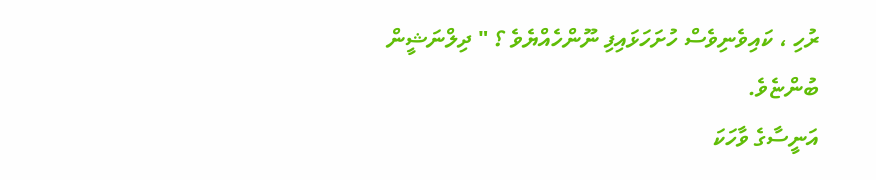ރުހި ، ކައިވެނިވެސް ހުށަހަޅައިފި ނޫންހެއްޔެވެ ؟ " ދިލްނަޝީން ބުންޏެވެ.
އަނީސާގެ ވާހަކަ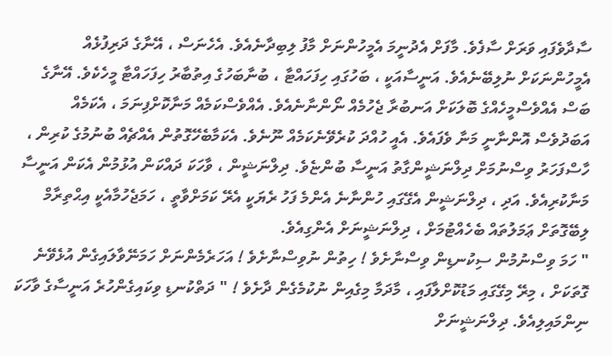ސާދާވެފައި ވަރަށް ސާފެވެ. މާފަށް އެދުނީމަ އެމީހުންނަށް މާފު ލިބިދާނެއެވެ. އެހެނަސް ، އޭނާގެ ދަރިފުޅެއް އެމީހުންނަކަށް ނުލިބޭނެއެވެ. އަނީސާއަކީ ، ބަހުގައި ހިފަހައްޓާ ، ބުނާބަހުގެ އިތުބާރު ހިފަހައްޓާ މީހެކެވެ. އޭނާގެ ބަސް އެއްވެސްމީހެއްގެ ބޮލަކަށް އަނބުރާ ޖެހުމެއް ނޯންނާނެއެވެ. އެއްވެސްކަމެއް މަނާކޮށްފިނަމަ ، އެކަމެއް އަބަދުވެސް އޮންނާނީ މަނާ ވެފައެވެ. އެއީ ހުއްދަ ކުރެވޭނެކަމެއް ނޫނެވެ. އެކަމާބެހޭގޮތުން އެއްޗެއް ބުނުމުގެ ކުރިން ، ހާސްފަހަރު ވިސްނުމަށް ދިލްނަޝީންގާތު އަނީސާ ބުންޏެވެ. ދިލްނަޝީން ، ވާހަކަ ދައްކަން އުޅުމުން އެކަން އަނީސާ މަނާކުރިއެވެ. އަދި ، ދިލްނަޝީން އެގޭގައި ހުންނާނެ އެންމެ ފަހު ރެޔަކީ އެރޭ ކަމަށްވާތީ ، ހަމަޖެހުމާއެކީ އިޙްތިރާމް ލިބޭގޮތަށް ޢަމަލުތައް ބެހެއްޓުމަށް ، ދިލްނަޝީނަށް އެންގިއެވެ.
" ހަމަ ވިސްނުމުން ސިކުނޑިން ވިސްނާށެވެ ! ހިތުން ނުވިސްނާށެވެ ! އަހަރެމެންނަށް ހަމަނޭވާލައިގެން އުޅެވޭނެ ގޮތަކަށް ، މިރޭ މިގޭގައި މަޑުކޮށްލާފައި ، މާދަމާ މިގެއިން ނުކުމެގެން ދާށެވެ ! " ދަތްކުނޑި ވިކައިގެންހުރެ އަނީސާގެ ވާހަކަ ނިންމައިލިއެވެ. ދިލްނަޝީނަށް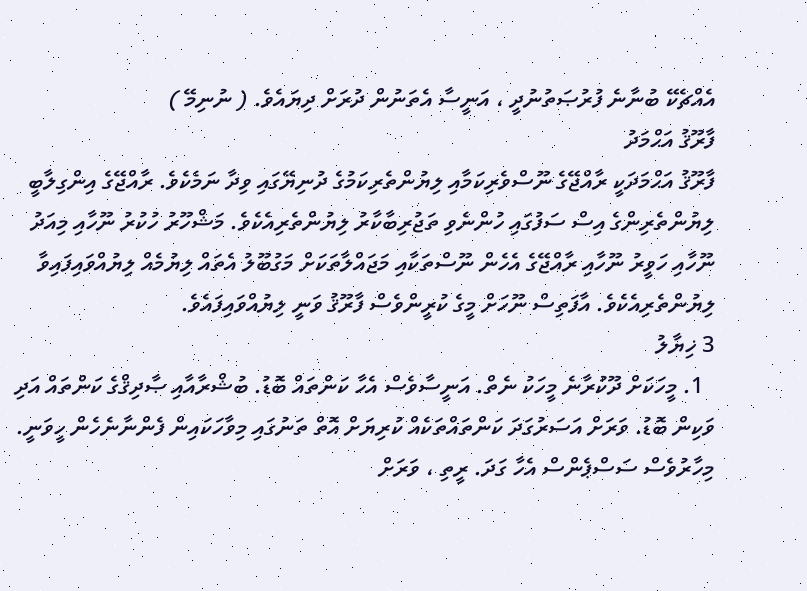އެއްޗެކޭ ބުނާނެ ފުރުޞަތުނުދީ ، އަނީސާ އެތަނުން ދުރަށް ދިޔައެވެ. ( ނުނިމޭ )
ފާރޫޤު އަޙްމަދު
ފާރޫޤު އަޙްމަދަކީ ރާއްޖޭގެ ނޫސްވެރިކަމާއި ލިޔުންތެރިކަމުގެ ދުނިޔޭގައި ވިދާ ނަމެކެވެ. ރާއްޖޭގެ އިންގިލާބީ ލިޔުންތެރިންގެ އިސް ސަފުގައި ހުންނެވި ތަޖުރިބާކާރު ލިޔުންތެރިއެކެވެ. މަޝްހޫރު ހުކުރު ނޫހާއި މިއަދު ނޫހާއި ހަވީރު ނޫހާއި ރާއްޖޭގެ އެހެން ނޫސްތަކާއި މަޖައްލާތަކަށް މަގުބޫލު އެތައް ލިޔުމެއް ލިޔުއްވައިފައިވާ ލިޔުންތެރިއެކެވެ. އާފަތިސް ނޫހަށް މީގެ ކުރީންވެސް ފާރޫޤު ވަނީ ލިޔުއްވައިފައެވެ.
3 ޚިޔާލު
  1. މީހަކަށް ދޫކުރާނެ މީހަކު ނެތް. އަނީސާވެސް އެހާ ކަންތައް ބޮޑު. ބުޝްރާއާއި ޞާދިޤްގެ ކަންތައް އަދި ވަކިން ބޮޑު. ވަރަށް އަސަރުގަދަ ކަންތައްތަކެއް ކުރިޔަށް އޮތް ތަނުގައި މިވާހަކައިން ފެންނާނެހެން ހީވަނީ. މިހާރުވެސް ސަސްޕެންސް އެހާ ގަދަ. ރީތި ، ވަރަށް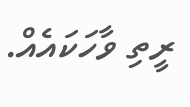ރީތި ވާހަކައެއް.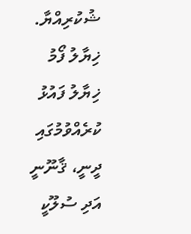ޝުކުރިއްޔާ.
ޚިޔާލު ފޯމު
ޚިޔާލު ފައުޅު ކުރެއްވުމުގައި ދީނީ، ޤާނޫނީ އަދި ސުލޫކީ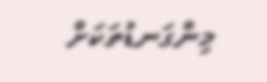މިންގަނޑުތަކަށް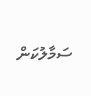ސަމާލުކަން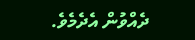ދެއްވުން އެދެމެވެ.